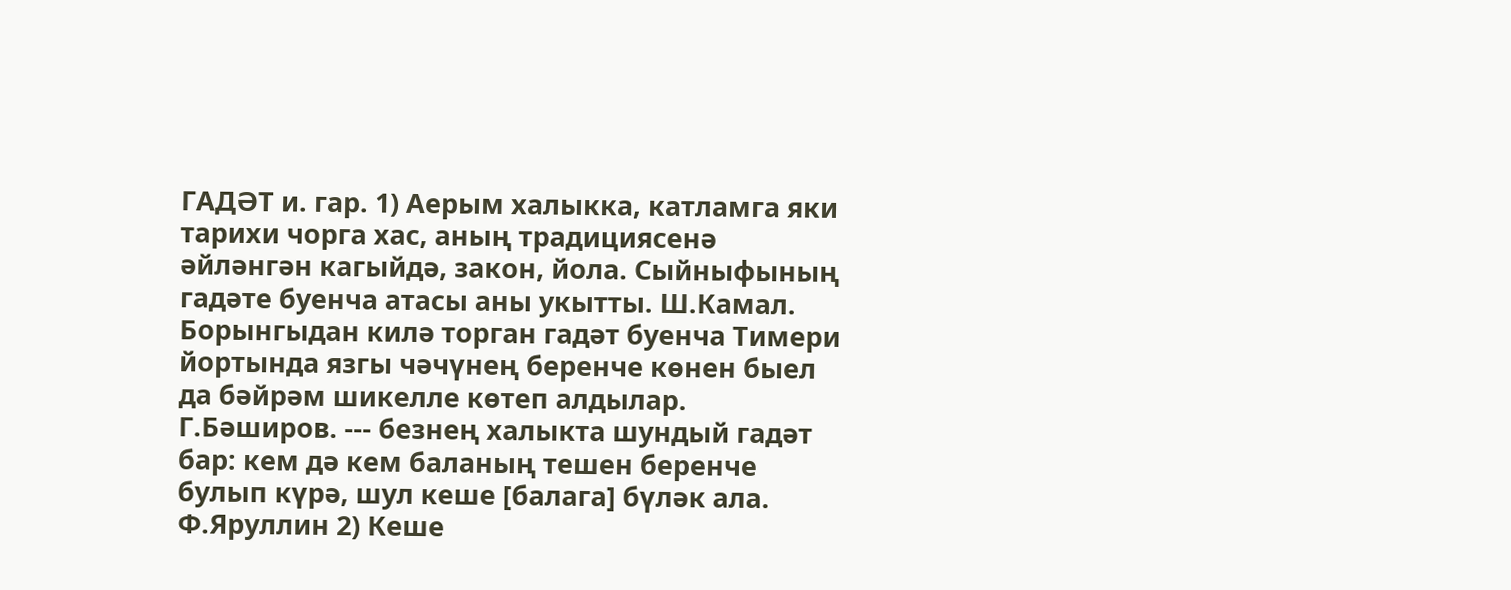ГАДӘТ и. гар. 1) Аерым халыкка, катламга яки тарихи чорга хас, аның традициясенә әйләнгән кагыйдә, закон, йола. Сыйныфының гадәте буенча атасы аны укытты. Ш.Камал. Борынгыдан килә торган гадәт буенча Тимери йортында язгы чәчүнең беренче көнен быел да бәйрәм шикелле көтеп алдылар. Г.Бәширов. --- безнең халыкта шундый гадәт бар: кем дә кем баланың тешен беренче булып күрә, шул кеше [балага] бүләк ала. Ф.Яруллин 2) Кеше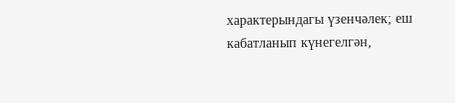характерындагы үзенчәлек; еш кабатланып күнегелгән,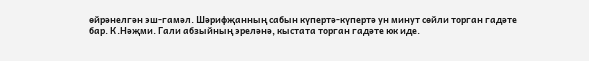өйрәнелгән эш-гамәл. Шәрифҗанның сабын күпертә-күпертә ун минут сөйли торган гадәте бар. К.Нәҗми. Гали абзыйның эреләнә, кыстата торган гадәте юк иде.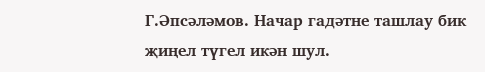Г.Әпсәләмов. Начар гадәтне ташлау бик җиңел түгел икән шул.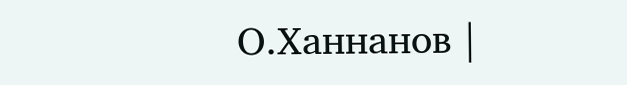О.Ханнанов |